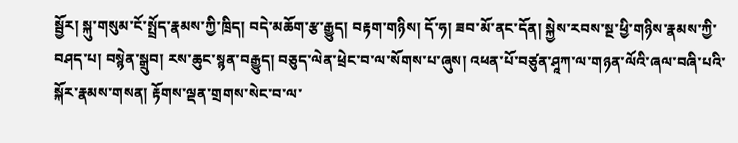སྦྱོར། སྐུ་གསུམ་ངོ་སྤྲོད་རྣམས་ཀྱི་ཁྲིད། བདེ་མཆོག་རྩ་རྒྱུད། བརྟག་གཉིས། དོ་ཧ། ཟབ་མོ་ནང་དོན། སྐྱེས་རབས་སྔ་ཕྱི་གཉིས་རྣམས་ཀྱི་བཤད་པ། བསྙེན་སྒྲུབ། རས་ཆུང་སྙན་བརྒྱུད། བཅུད་ལེན་ཕྲེང་བ་ལ་སོགས་པ་ཞུས། འཕན་པོ་བཙུན་ཤཱཀ་ལ་གཉན་ལོའི་ཞལ་བཞི་པའི་སྐོར་རྣམས་གསན། རྟོགས་ལྡན་གྲགས་སེང་བ་ལ་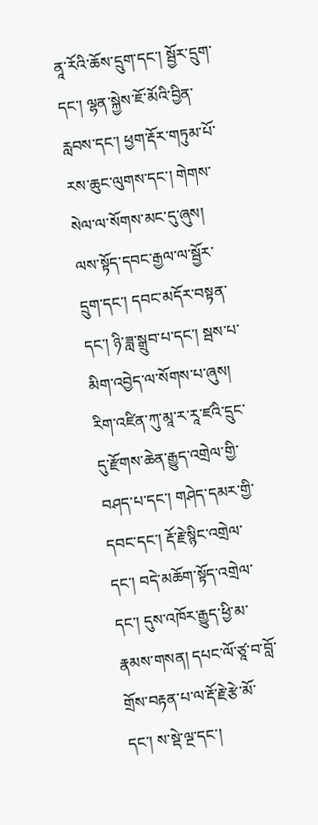ནཱ་རོའི་ཆོས་དྲུག་དང་། སྦྱོར་དྲུག་དང་། ལྷན་སྐྱེས་ཇོ་མོའི་བྱིན་རླབས་དང་། ཕྱག་རྡོར་གཏུམ་པོ་རས་ཆུང་ལུགས་དང་། གེགས་སེལ་ལ་སོགས་མང་དུ་ཞུས། ལས་སྟོད་དབང་རྒྱལ་ལ་སྦྱོར་དྲུག་དང་། དབང་མདོར་བསྟན་དང་། ཉི་ཟླ་སྒྲུབ་པ་དང་། སྦས་པ་མིག་འབྱེད་ལ་སོགས་པ་ཞུས། རིག་འཛིན་ཀུ་མཱ་ར་རཱ་ཛའི་དྲུང་དུ་རྫོགས་ཆེན་རྒྱུད་འགྲེལ་གྱི་བཤད་པ་དང་། གཤེད་དམར་གྱི་དབང་དང་། རྡོ་རྗེ་སྙིང་འགྲེལ་དང་། བདེ་མཆོག་སྟོད་འགྲེལ་དང་། དུས་འཁོར་རྒྱུད་ཕྱི་མ་རྣམས་གསན། དཔང་ལོ་ཙཱ་བ་བློ་གྲོས་བརྟན་པ་ལ་རྡོ་རྗེ་རྩེ་མོ་དང་། ས་སྡེ་ལྔ་དང་།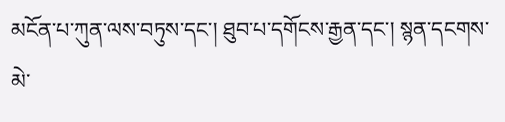མངོན་པ་ཀུན་ལས་བཏུས་དང་། ཐུབ་པ་དགོངས་རྒྱན་དང་། སྙན་དངགས་མེ་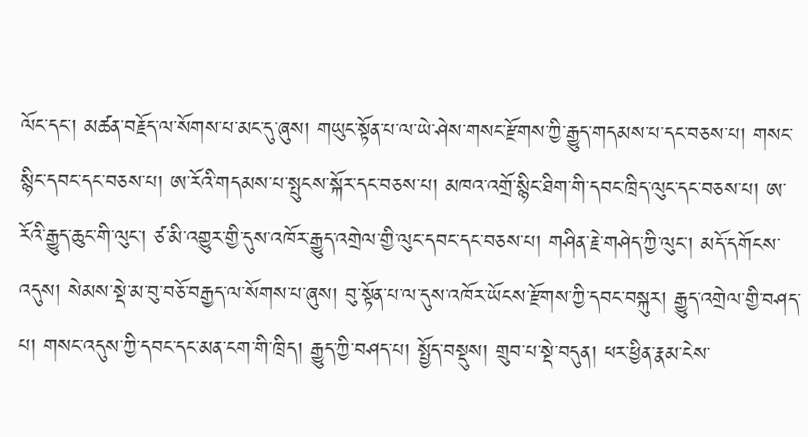ལོང་དང་། མཚན་བརྗོད་ལ་སོགས་པ་མང་དུ་ཞུས། གཡུང་སྟོན་པ་ལ་ཡེ་ཤེས་གསང་རྫོགས་ཀྱི་རྒྱུད་གདམས་པ་དང་བཅས་པ། གསང་སྙིང་དབང་དང་བཅས་པ། ཨ་རོའི་གདམས་པ་སྤུངས་སྐོར་དང་བཅས་པ། མཁའ་འགྲོ་སྙིང་ཐིག་གི་དབང་ཁྲིད་ལུང་དང་བཅས་པ། ཨ་རོའི་རྒྱུད་ཆུང་གི་ལུང་། ཙ་མི་འགྱུར་གྱི་དུས་འཁོར་རྒྱུད་འགྲེལ་གྱི་ལུང་དབང་དང་བཅས་པ། གཤིན་རྗེ་གཤེད་ཀྱི་ལུང་། མདོ་དགོངས་འདུས། སེམས་སྡེ་མ་བུ་བཅོ་བརྒྱད་ལ་སོགས་པ་ཞུས། བུ་སྟོན་པ་ལ་དུས་འཁོར་ཡོངས་རྫོགས་ཀྱི་དབང་བསྐུར། རྒྱུད་འགྲེལ་གྱི་བཤད་པ། གསང་འདུས་ཀྱི་དབང་དང་མན་ངག་གི་ཁྲིད། རྒྱུད་ཀྱི་བཤད་པ། སྤྱོད་བསྡུས། གྲུབ་པ་སྡེ་བདུན། ཕར་ཕྱིན་རྣམ་ངེས་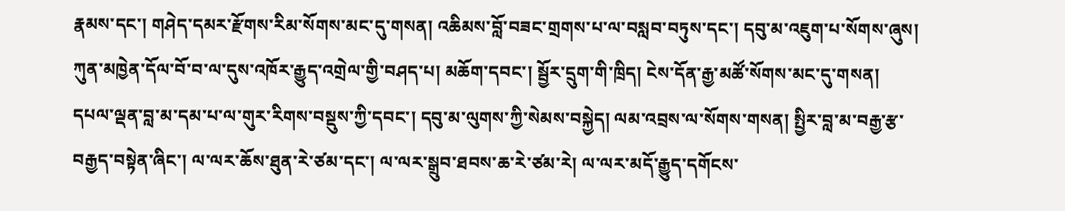རྣམས་དང་། གཤེད་དམར་རྫོགས་རིམ་སོགས་མང་དུ་གསན། འཆིམས་བློ་བཟང་གྲགས་པ་ལ་བསླབ་བཏུས་དང་། དབུ་མ་འཇུག་པ་སོགས་ཞུས། ཀུན་མཁྱེན་དོལ་བོ་བ་ལ་དུས་འཁོར་རྒྱུད་འགྲེལ་གྱི་བཤད་པ། མཆོག་དབང་། སྦྱོར་དྲུག་གི་ཁྲིད། ངེས་དོན་རྒྱ་མཚོ་སོགས་མང་དུ་གསན། དཔལ་ལྡན་བླ་མ་དམ་པ་ལ་གུར་རིགས་བསྡུས་ཀྱི་དབང་། དབུ་མ་ལུགས་ཀྱི་སེམས་བསྐྱེད། ལམ་འབྲས་ལ་སོགས་གསན། སྤྱིར་བླ་མ་བརྒྱ་རྩ་བརྒྱད་བསྟེན་ཞིང་། ལ་ལར་ཆོས་ཐུན་རེ་ཙམ་དང་། ལ་ལར་སྒྲུབ་ཐབས་ཆ་རེ་ཙམ་རེ། ལ་ལར་མདོ་རྒྱུད་དགོངས་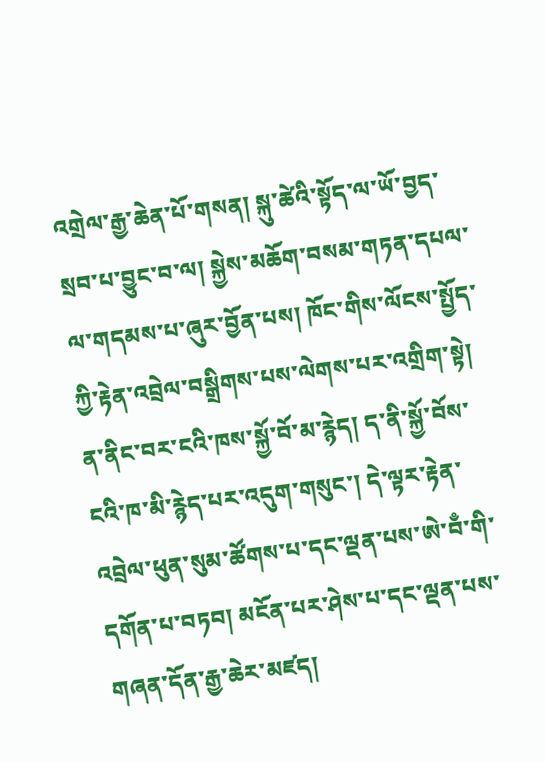འགྲེལ་རྒྱ་ཆེན་པོ་གསན། སྐུ་ཚེའི་སྟོད་ལ་ཡོ་བྱད་སྲབ་པ་བྱུང་བ་ལ། སྐྱེས་མཆོག་བསམ་གཏན་དཔལ་ལ་གདམས་པ་ཞུར་བྱོན་པས། ཁོང་གིས་ལོངས་སྤྱོད་ཀྱི་རྟེན་འབྲེལ་བསྒྲིགས་པས་ལེགས་པར་འགྲིག་སྟེ། ན་ནིང་བར་ངའི་ཁས་སྐྱོ་བོ་མ་རྙེད། ད་ནི་སྐྱོ་བོས་ངའི་ཁ་མི་རྙེད་པར་འདུག་གསུང་། དེ་ལྟར་རྟེན་འབྲེལ་ཕུན་སུམ་ཚོགས་པ་དང་ལྡན་པས་ཨེ་བྃ་གི་དགོན་པ་བཏབ། མངོན་པར་ཤེས་པ་དང་ལྡན་པས་གཞན་དོན་རྒྱ་ཆེར་མཛད།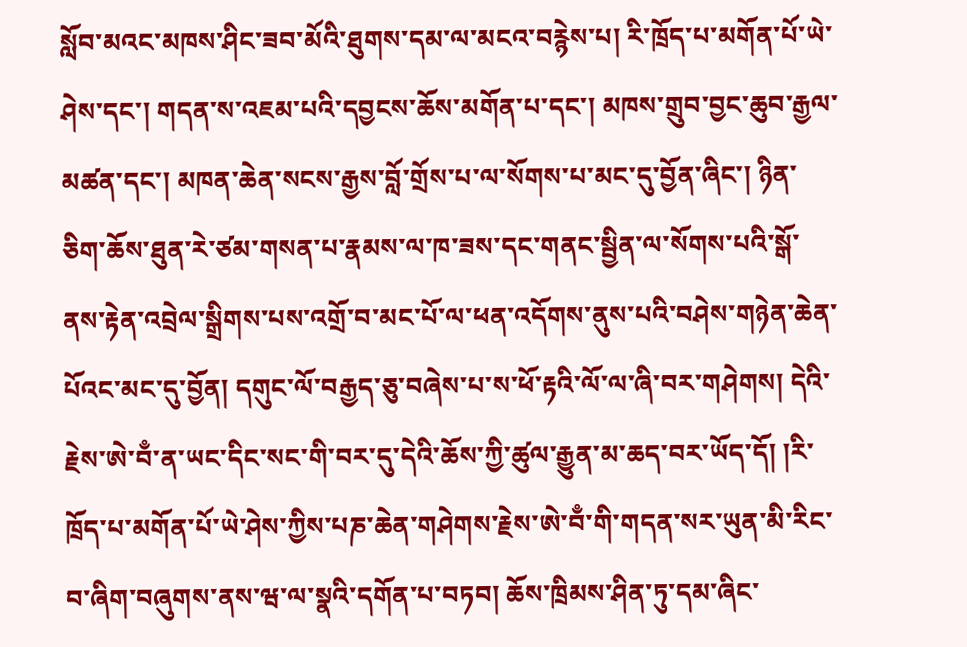སློབ་མའང་མཁས་ཤིང་ཟབ་མོའི་ཐུགས་དམ་ལ་མངའ་བརྙེས་པ། རི་ཁྲོད་པ་མགོན་པོ་ཡེ་ཤེས་དང་། གདན་ས་འཇམ་པའི་དབྱངས་ཆོས་མགོན་པ་དང་། མཁས་གྲུབ་བྱང་ཆུབ་རྒྱལ་མཚན་དང་། མཁན་ཆེན་སངས་རྒྱས་བློ་གྲོས་པ་ལ་སོགས་པ་མང་དུ་བྱོན་ཞིང་། ཉིན་ཅིག་ཆོས་ཐུན་རེ་ཙམ་གསན་པ་རྣམས་ལ་ཁ་ཟས་དང་གནང་སྦྱིན་ལ་སོགས་པའི་སྒོ་ནས་རྟེན་འབྲེལ་སྒྲིགས་པས་འགྲོ་བ་མང་པོ་ལ་ཕན་འདོགས་ནུས་པའི་བཤེས་གཉེན་ཆེན་པོའང་མང་དུ་བྱོན། དགུང་ལོ་བརྒྱད་ཅུ་བཞེས་པ་ས་ཕོ་རྟའི་ལོ་ལ་ཞི་བར་གཤེགས། དེའི་རྗེས་ཨེ་བྃ་ན་ཡང་དིང་སང་གི་བར་དུ་དེའི་ཆོས་ཀྱི་ཚུལ་རྒྱུན་མ་ཆད་བར་ཡོད་དོ། །རི་ཁྲོད་པ་མགོན་པོ་ཡེ་ཤེས་ཀྱིས་པཎ་ཆེན་གཤེགས་རྗེས་ཨེ་བྃ་གི་གདན་སར་ཡུན་མི་རིང་བ་ཞིག་བཞུགས་ནས་ཝ་ལ་སྣའི་དགོན་པ་བཏབ། ཆོས་ཁྲིམས་ཤིན་ཏུ་དམ་ཞིང་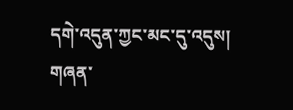དགེ་འདུན་ཀྱང་མང་དུ་འདུས། གཞན་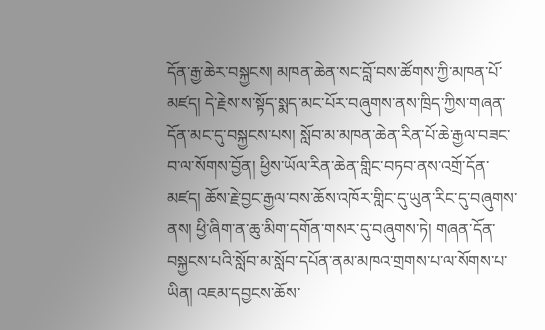དོན་རྒྱ་ཆེར་བསྐྱངས། མཁན་ཆེན་སང་བློ་བས་ཚོགས་ཀྱི་མཁན་པོ་མཛད། དེ་རྗེས་ས་སྟོད་སྨད་མང་པོར་བཞུགས་ནས་ཁྲིད་ཀྱིས་གཞན་དོན་མང་དུ་བསྐྱངས་པས། སློབ་མ་མཁན་ཆེན་རིན་པོ་ཆེ་རྒྱལ་བཟང་བ་ལ་སོགས་བྱོན། ཕྱིས་ཡོལ་རིན་ཆེན་གླིང་བཏབ་ནས་འགྲོ་དོན་མཛད། ཆོས་རྗེ་བྱང་རྒྱལ་བས་ཆོས་འཁོར་གླིང་དུ་ཡུན་རིང་དུ་བཞུགས་ནས། ཕྱི་ཞིག་ན་ཆུ་མིག་དགོན་གསར་དུ་བཞུགས་ཏེ། གཞན་དོན་བསྐྱངས་པའི་སློབ་མ་སློབ་དཔོན་ནམ་མཁའ་གྲགས་པ་ལ་སོགས་པ་ཡིན། འཇམ་དབྱངས་ཆོས་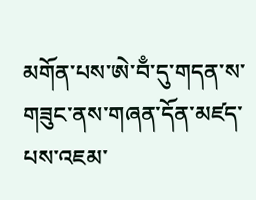མགོན་པས་ཨེ་བྃ་དུ་གདན་ས་གཟུང་ནས་གཞན་དོན་མཛད་པས་འཇམ་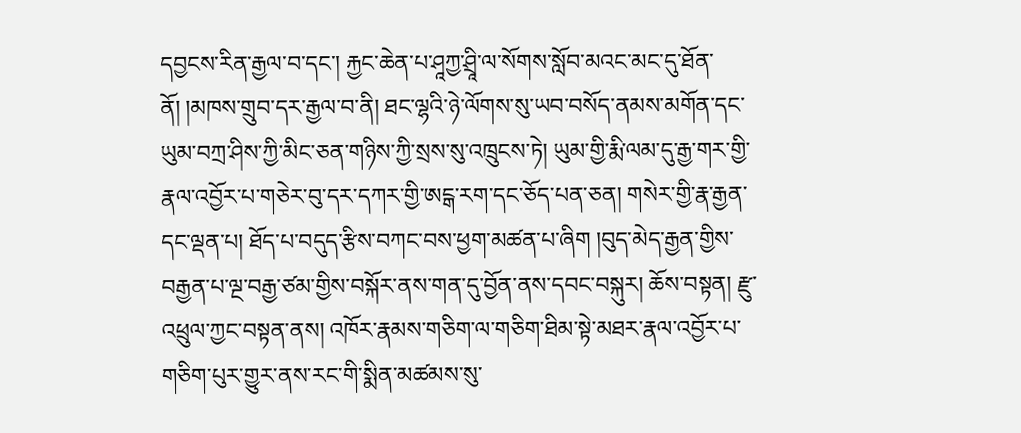དབྱངས་རིན་རྒྱལ་བ་དང་། རྐྱང་ཆེན་པ་ཤཱཀྱ་ཤྲཱི་ལ་སོགས་སློབ་མའང་མང་དུ་ཐོན་ནོ། །མཁས་གྲུབ་དར་རྒྱལ་བ་ནི། ཐང་ལྷའི་ཉེ་ལོགས་སུ་ཡབ་བསོད་ནམས་མགོན་དང་ཡུམ་བཀྲ་ཤིས་ཀྱི་མིང་ཅན་གཉིས་ཀྱི་སྲས་སུ་འཁྲུངས་ཏེ། ཡུམ་གྱི་རྨི་ལམ་དུ་རྒྱ་གར་གྱི་རྣལ་འབྱོར་པ་གཅེར་བུ་དར་དཀར་གྱི་ཨངྒ་རག་དང་ཅོད་པན་ཅན། གསེར་གྱི་རྣ་རྒྱན་དང་ལྡན་པ། ཐོད་པ་བདུད་རྩིས་བཀང་བས་ཕྱག་མཚན་པ་ཞིག །བུད་མེད་རྒྱན་གྱིས་བརྒྱན་པ་ལྔ་བརྒྱ་ཙམ་གྱིས་བསྐོར་ནས་གན་དུ་བྱོན་ནས་དབང་བསྐུར། ཆོས་བསྟན། རྫུ་འཕྲུལ་ཀྱང་བསྟན་ནས། འཁོར་རྣམས་གཅིག་ལ་གཅིག་ཐིམ་སྟེ་མཐར་རྣལ་འབྱོར་པ་གཅིག་པུར་གྱུར་ནས་རང་གི་སྨིན་མཚམས་སུ་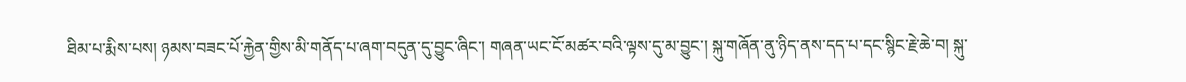ཐིམ་པ་རྨིས་པས། ཉམས་བཟང་པོ་རྐྱེན་གྱིས་མི་གནོད་པ་ཞག་བདུན་དུ་བྱུང་ཞིང་། གཞན་ཡང་ངོ་མཚར་བའི་ལྟས་དུ་མ་བྱུང་། སྐུ་གཞོན་ནུ་ཉིད་ནས་དད་པ་དང་སྙིང་རྗེ་ཆེ་བ། སྐུ་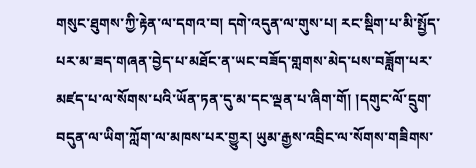གསུང་ཐུགས་ཀྱི་རྟེན་ལ་དགའ་བ། དགེ་འདུན་ལ་གུས་པ། རང་སྡིག་པ་མི་སྤྱོད་པར་མ་ཟད་གཞན་བྱེད་པ་མཐོང་ན་ཡང་བཟོད་གླགས་མེད་པས་བཟློག་པར་མཛད་པ་ལ་སོགས་པའི་ཡོན་ཏན་དུ་མ་དང་ལྡན་པ་ཞིག་གོ། །དགུང་ལོ་དྲུག་བདུན་ལ་ཡིག་ཀློག་ལ་མཁས་པར་གྱུར། ཡུམ་རྒྱས་འབྲིང་ལ་སོགས་གཟིགས་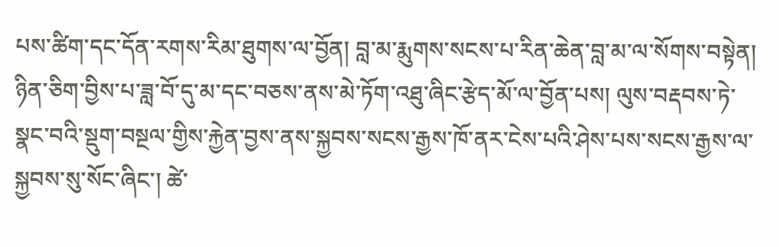པས་ཚིག་དང་དོན་རགས་རིམ་ཐུགས་ལ་བྱོན། བླ་མ་རྨུགས་སངས་པ་རིན་ཆེན་བླ་མ་ལ་སོགས་བསྟེན། ཉིན་ཅིག་བྱིས་པ་ཟླ་བོ་དུ་མ་དང་བཅས་ནས་མེ་ཏོག་འཐུ་ཞིང་རྩེད་མོ་ལ་བྱོན་པས། ལུས་བརྡབས་ཏེ་སྣང་བའི་སྡུག་བསྔལ་གྱིས་རྐྱེན་བྱས་ནས་སྐྱབས་སངས་རྒྱས་ཁོ་ནར་ངེས་པའི་ཤེས་པས་སངས་རྒྱས་ལ་སྐྱབས་སུ་སོང་ཞིང་། ཚེ་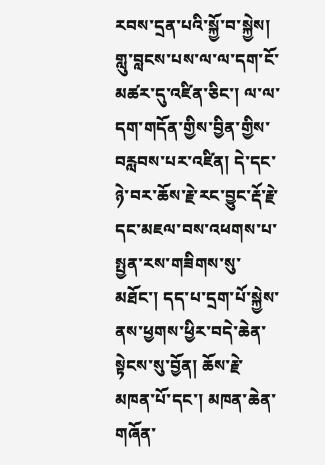རབས་དྲན་པའི་སྐྱོ་བ་སྐྱེས། གླུ་བླངས་པས་ལ་ལ་དག་ངོ་མཚར་དུ་འཛིན་ཅིང་། ལ་ལ་དག་གདོན་གྱིས་བྱིན་གྱིས་བརླབས་པར་འཛིན། དེ་དང་ཉེ་བར་ཆོས་རྗེ་རང་བྱུང་རྡོ་རྗེ་དང་མཇལ་བས་འཕགས་པ་སྤྱན་རས་གཟིགས་སུ་མཐོང་། དད་པ་དྲག་པོ་སྐྱེས་ནས་ཕྱགས་ཕྱིར་བདེ་ཆེན་སྟེངས་སུ་བྱོན། ཆོས་རྗེ་མཁན་པོ་དང་། མཁན་ཆེན་གཞོན་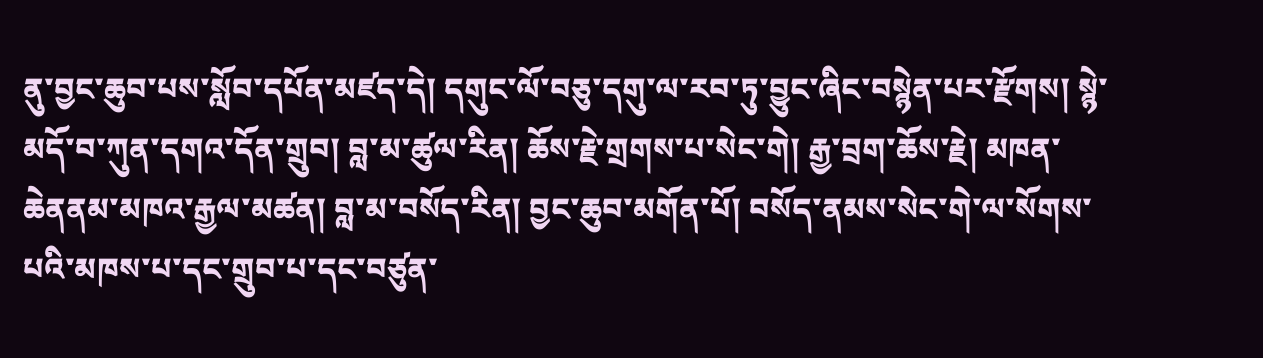ནུ་བྱང་ཆུབ་པས་སློབ་དཔོན་མཛད་དེ། དགུང་ལོ་བཅུ་དགུ་ལ་རབ་ཏུ་བྱུང་ཞིང་བསྙེན་པར་རྫོགས། སྙེ་མདོ་བ་ཀུན་དགའ་དོན་གྲུབ། བླ་མ་ཚུལ་རིན། ཆོས་རྗེ་གྲགས་པ་སེང་གེ། རྒྱ་བྲག་ཆོས་རྗེ། མཁན་ཆེནནམ་མཁའ་རྒྱལ་མཚན། བླ་མ་བསོད་རིན། བྱང་ཆུབ་མགོན་པོ། བསོད་ནམས་སེང་གེ་ལ་སོགས་པའི་མཁས་པ་དང་གྲུབ་པ་དང་བཙུན་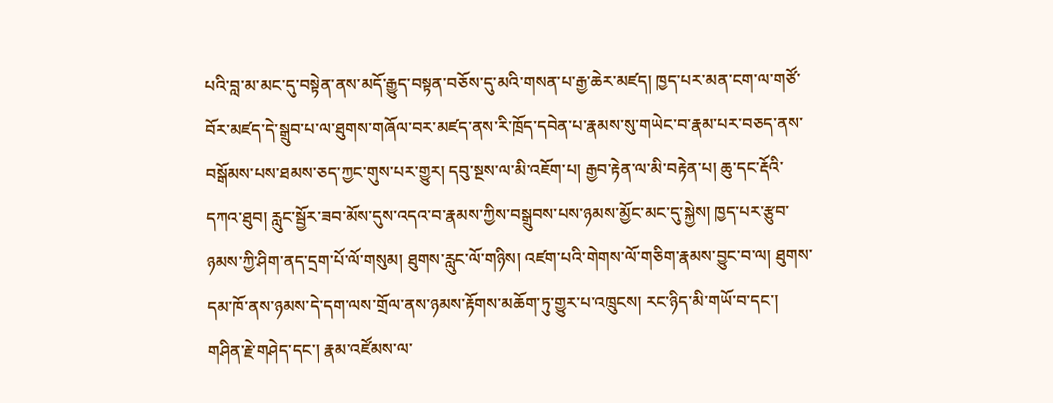པའི་བླ་མ་མང་དུ་བསྟེན་ནས་མདོ་རྒྱུད་བསྟན་བཅོས་དུ་མའི་གསན་པ་རྒྱ་ཆེར་མཛད། ཁྱད་པར་མན་ངག་ལ་གཙོ་བོར་མཛད་དེ་སྒྲུབ་པ་ལ་ཐུགས་གཞོལ་བར་མཛད་ནས་རི་ཁྲོད་དབེན་པ་རྣམས་སུ་གཡེང་བ་རྣམ་པར་བཅད་ནས་བསྒོམས་པས་ཐམས་ཅད་ཀྱང་གུས་པར་གྱུར། དབུ་སྔས་ལ་མི་འཇོག་པ། རྒྱབ་རྟེན་ལ་མི་བརྟེན་པ། ཆུ་དང་རྡོའི་དཀའ་ཐུབ། རླུང་སྦྱོར་ཟབ་མོས་དུས་འདའ་བ་རྣམས་ཀྱིས་བསྒྲུབས་པས་ཉམས་མྱོང་མང་དུ་སྐྱེས། ཁྱད་པར་རྩུབ་ཉམས་ཀྱི་ཤིག་ནད་དྲག་པོ་ལོ་གསུམ། ཐུགས་རླུང་ལོ་གཉིས། འཛག་པའི་གེགས་ལོ་གཅིག་རྣམས་བྱུང་བ་ལ། ཐུགས་དམ་ཁོ་ནས་ཉམས་དེ་དག་ལས་གྲོལ་ནས་ཉམས་རྟོགས་མཆོག་ཏུ་གྱུར་པ་འཁྲུངས། རང་ཉིད་མི་གཡོ་བ་དང་། གཤིན་རྗེ་གཤེད་དང་། རྣམ་འཛོམས་ལ་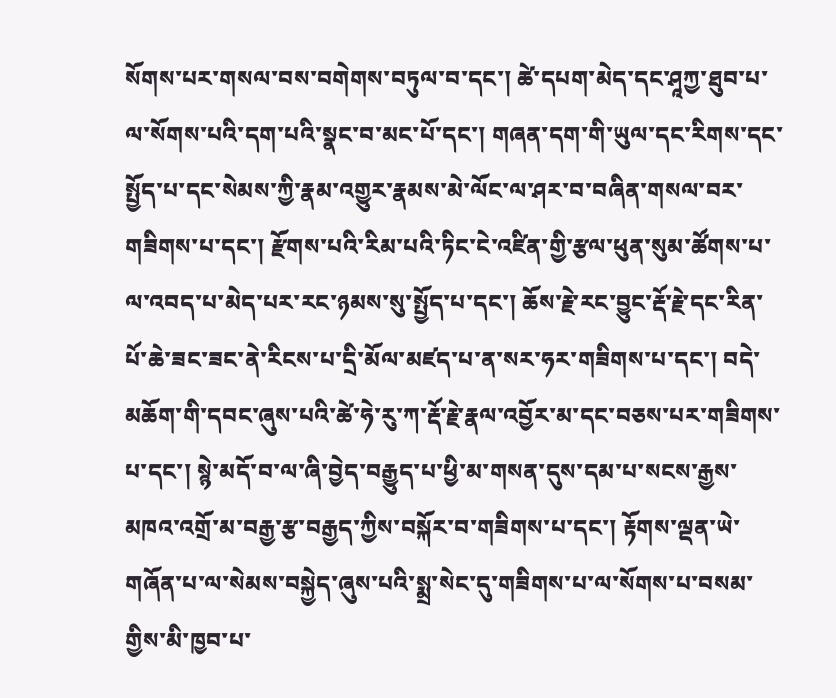སོགས་པར་གསལ་བས་བགེགས་བཏུལ་བ་དང་། ཚེ་དཔག་མེད་དང་ཤཱཀྱ་ཐུབ་པ་ལ་སོགས་པའི་དག་པའི་སྣང་བ་མང་པོ་དང་། གཞན་དག་གི་ཡུལ་དང་རིགས་དང་སྤྱོད་པ་དང་སེམས་ཀྱི་རྣམ་འགྱུར་རྣམས་མེ་ལོང་ལ་ཤར་བ་བཞིན་གསལ་བར་གཟིགས་པ་དང་། རྫོགས་པའི་རིམ་པའི་ཏིང་ངེ་འཛིན་གྱི་རྩལ་ཕུན་སུམ་ཚོགས་པ་ལ་འབད་པ་མེད་པར་རང་ཉམས་སུ་སྤྱོད་པ་དང་། ཆོས་རྗེ་རང་བྱུང་རྡོ་རྗེ་དང་རིན་པོ་ཆེ་ཟང་ཟང་ནེ་རིངས་པ་དྲི་མོལ་མཛད་པ་ན་སར་ཧར་གཟིགས་པ་དང་། བདེ་མཆོག་གི་དབང་ཞུས་པའི་ཚེ་ཧེ་རུ་ཀ་རྡོ་རྗེ་རྣལ་འབྱོར་མ་དང་བཅས་པར་གཟིགས་པ་དང་། སྙེ་མདོ་བ་ལ་ཞི་བྱེད་བརྒྱུད་པ་ཕྱི་མ་གསན་དུས་དམ་པ་སངས་རྒྱས་མཁའ་འགྲོ་མ་བརྒྱ་རྩ་བརྒྱད་ཀྱིས་བསྐོར་བ་གཟིགས་པ་དང་། རྟོགས་ལྡན་ཡེ་གཞོན་པ་ལ་སེམས་བསྐྱེད་ཞུས་པའི་སྨྲ་སེང་དུ་གཟིགས་པ་ལ་སོགས་པ་བསམ་གྱིས་མི་ཁྱབ་པ་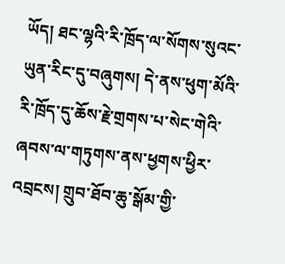ཡོད། ཐང་ལྷའི་རི་ཁྲོད་ལ་སོགས་སུའང་ཡུན་རིང་དུ་བཞུགས། དེ་ནས་ཕུག་མོའི་རི་ཁྲོད་དུ་ཆོས་རྗེ་གྲགས་པ་སེང་གེའི་ཞབས་ལ་གཏུགས་ནས་ཕྱགས་ཕྱིར་འབྲངས། གྲུབ་ཐོབ་ཆུ་སྒོམ་གྱི་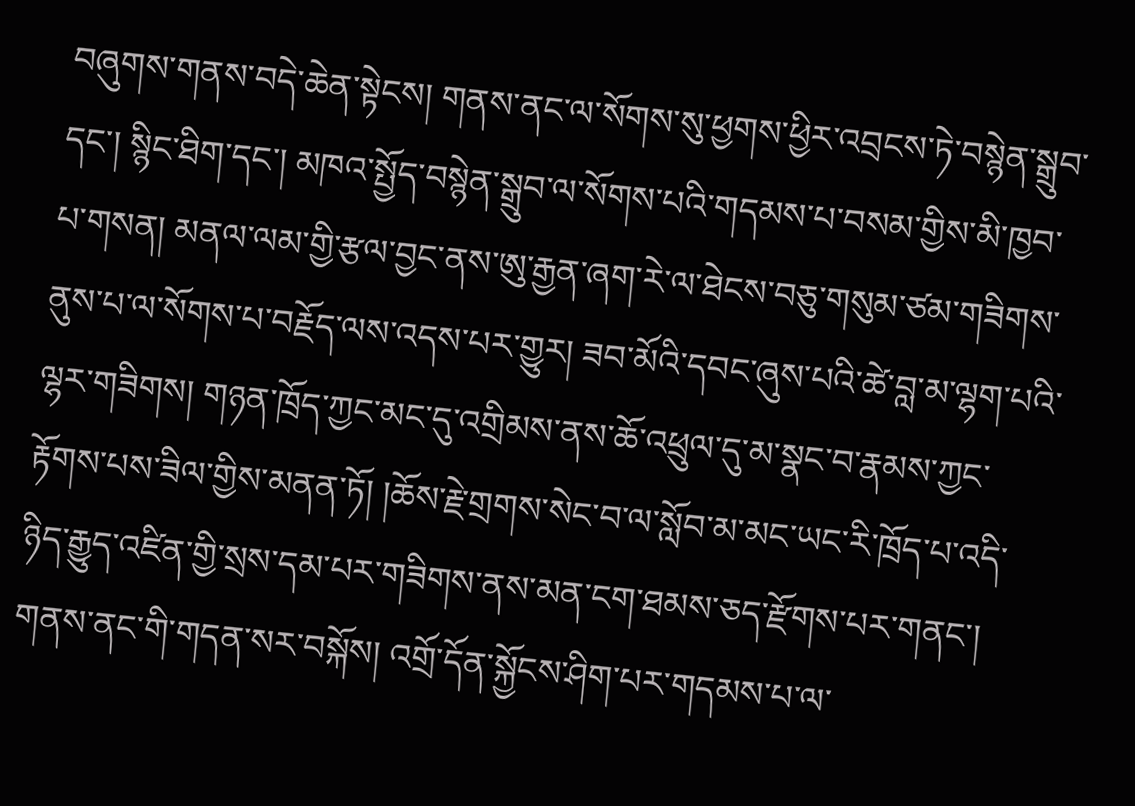བཞུགས་གནས་བདེ་ཆེན་སྟེངས། གནས་ནང་ལ་སོགས་སུ་ཕྱགས་ཕྱིར་འབྲངས་ཏེ་བསྙེན་སྒྲུབ་དང་། སྙིང་ཐིག་དང་། མཁའ་སྤྱོད་བསྙེན་སྒྲུབ་ལ་སོགས་པའི་གདམས་པ་བསམ་གྱིས་མི་ཁྱབ་པ་གསན། མནལ་ལམ་གྱི་རྩལ་བྱང་ནས་ཨུ་རྒྱན་ཞག་རེ་ལ་ཐེངས་བཅུ་གསུམ་ཙམ་གཟིགས་ནུས་པ་ལ་སོགས་པ་བརྗོད་ལས་འདས་པར་གྱུར། ཟབ་མོའི་དབང་ཞུས་པའི་ཚེ་བླ་མ་ལྷག་པའི་ལྷར་གཟིགས། གཉན་ཁྲོད་ཀྱང་མང་དུ་འགྲིམས་ནས་ཆོ་འཕྲུལ་དུ་མ་སྣང་བ་རྣམས་ཀྱང་རྟོགས་པས་ཟིལ་གྱིས་མནན་ཏོ། །ཆོས་རྗེ་གྲགས་སེང་བ་ལ་སློབ་མ་མང་ཡང་རི་ཁྲོད་པ་འདི་ཉིད་རྒྱུད་འཛིན་གྱི་སྲས་དམ་པར་གཟིགས་ནས་མན་ངག་ཐམས་ཅད་རྫོགས་པར་གནང་། གནས་ནང་གི་གདན་སར་བསྐོས། འགྲོ་དོན་སྐྱོངས་ཤིག་པར་གདམས་པ་ལ་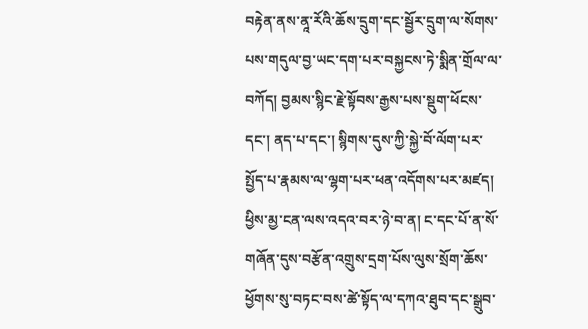བརྟེན་ནས་ནཱ་རོའི་ཆོས་དྲུག་དང་སྦྱོར་དྲུག་ལ་སོགས་པས་གདུལ་བྱ་ཡང་དག་པར་བསྐྱངས་ཏེ་སྨིན་གྲོལ་ལ་བཀོད། བྱམས་སྙིང་རྗེ་སྟོབས་རྒྱས་པས་སྡུག་ཕོངས་དང་། ནད་པ་དང་། སྙིགས་དུས་ཀྱི་སྐྱེ་བོ་ལོག་པར་སྤྱོད་པ་རྣམས་ལ་ལྷག་པར་ཕན་འདོགས་པར་མཛད། ཕྱིས་མྱ་ངན་ལས་འདའ་བར་ཉེ་བ་ན། ང་དང་པོ་ན་སོ་གཞོན་དུས་བརྩོན་འགྲུས་དྲག་པོས་ལུས་སྲོག་ཆོས་ཕྱོགས་སུ་བཏང་བས་ཚེ་སྟོད་ལ་དཀའ་ཐུབ་དང་སྒྲུབ་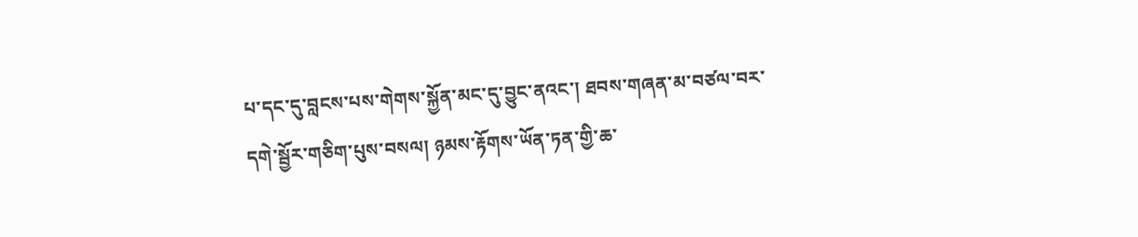པ་དང་དུ་བླངས་པས་གེགས་སྐྱོན་མང་དུ་བྱུང་ནའང་། ཐབས་གཞན་མ་བཙལ་བར་དགེ་སྦྱོར་གཅིག་པུས་བསལ། ཉམས་རྟོགས་ཡོན་ཏན་གྱི་ཆ་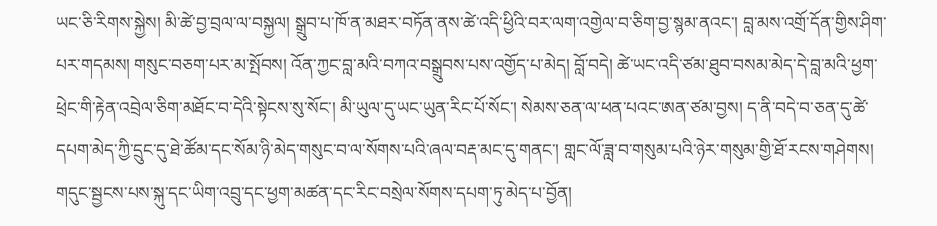ཡང་ཅི་རིགས་སྐྱེས། མི་ཚེ་བྱ་བྲལ་ལ་བསྐྱལ། སྒྲུབ་པ་ཁོ་ན་མཐར་བཏོན་ནས་ཚེ་འདི་ཕྱིའི་བར་ལག་འགྱེལ་བ་ཅིག་བྱ་སྙམ་ནའང་། བླ་མས་འགྲོ་དོན་གྱིས་ཤིག་པར་གདམས། གསུང་བཅག་པར་མ་སྤོབས། འོན་ཀྱང་བླ་མའི་བཀའ་བསྒྲུབས་པས་འགྱོད་པ་མེད། བློ་བདེ། ཚེ་ཡང་འདི་ཙམ་ཐུབ་བསམ་མེད་དེ་བླ་མའི་ཕྱག་ཕྲེང་གི་རྟེན་འབྲེལ་ཅིག་མཐོང་བ་དེའི་སྟེངས་སུ་སོང་། མི་ཡུལ་དུ་ཡང་ཡུན་རིང་པོ་སོང་། སེམས་ཅན་ལ་ཕན་པའང་ཨན་ཙམ་བྱས། ད་ནི་བདེ་བ་ཅན་དུ་ཚེ་དཔག་མེད་ཀྱི་དྲུང་དུ་ཐེ་ཚོམ་དང་སོམ་ཉི་མེད་གསུང་བ་ལ་སོགས་པའི་ཞལ་བརྡ་མང་དུ་གནང་། གླང་ལོ་ཟླ་བ་གསུམ་པའི་ཉེར་གསུམ་གྱི་ཐོ་རངས་གཤེགས། གདུང་སྦྱངས་པས་སྐུ་དང་ཡིག་འབྲུ་དང་ཕྱག་མཚན་དང་རིང་བསྲེལ་སོགས་དཔག་ཏུ་མེད་པ་བྱོན།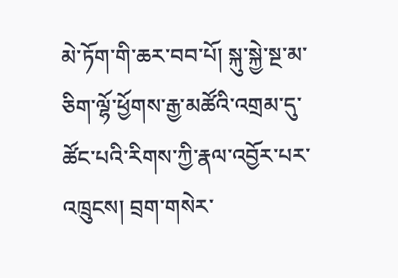མེ་ཏོག་གི་ཆར་བབ་པོ། སྐུ་སྐྱེ་སྔ་མ་ཅིག་ལྷོ་ཕྱོགས་རྒྱ་མཚོའི་འགྲམ་དུ་ཚོང་པའི་རིགས་ཀྱི་རྣལ་འབྱོར་པར་འཁྲུངས། བྲག་གསེར་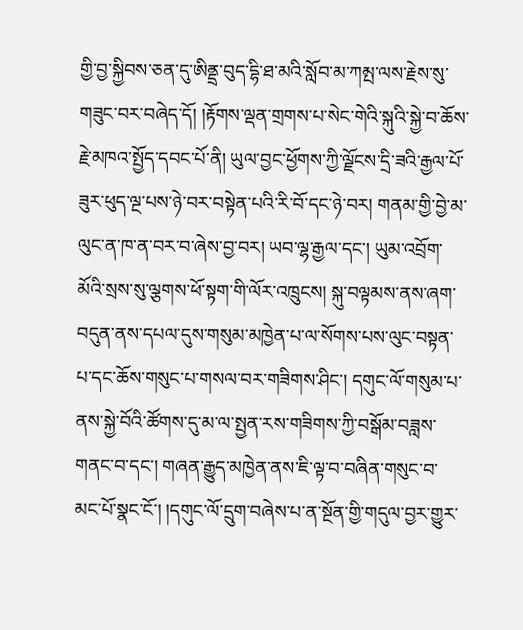གྱི་བྱ་སྐྱིབས་ཅན་དུ་ཨིནྡྲ་བུད་དྷི་ཐ་མའི་སློབ་མ་ཀམྤ་ལས་རྗེས་སུ་གཟུང་བར་བཞེད་དོ། །རྟོགས་ལྡན་གྲགས་པ་སེང་གེའི་སྐུའི་སྐྱེ་བ་ཆོས་རྗེ་མཁའ་སྤྱོད་དབང་པོ་ནི། ཡུལ་བྱང་ཕྱོགས་ཀྱི་ལྗོངས་དྲི་ཟའི་རྒྱལ་པོ་ཟུར་ཕུད་ལྔ་པས་ཉེ་བར་བསྟེན་པའི་རི་བོ་དང་ཉེ་བར། གནམ་གྱི་བྱེ་མ་ལུང་ན་ཁ་ན་བར་བ་ཞེས་བྱ་བར། ཡབ་ལྷ་རྒྱལ་དང་། ཡུམ་འབྲོག་མོའི་སྲས་སུ་ལྕགས་ཕོ་སྟག་གི་ལོར་འཁྲུངས། སྐུ་བལྟམས་ནས་ཞག་བདུན་ནས་དཔལ་དུས་གསུམ་མཁྱེན་པ་ལ་སོགས་པས་ལུང་བསྟན་པ་དང་ཆོས་གསུང་པ་གསལ་བར་གཟིགས་ཤིང་། དགུང་ལོ་གསུམ་པ་ནས་སྐྱེ་བོའི་ཚོགས་དུ་མ་ལ་སྤྱན་རས་གཟིགས་ཀྱི་བསྒོམ་བཟླས་གནང་བ་དང་། གཞན་རྒྱུད་མཁྱེན་ནས་ཇི་ལྟ་བ་བཞིན་གསུང་བ་མང་པོ་སྣང་ངོ་། །དགུང་ལོ་དྲུག་བཞེས་པ་ན་སྔོན་གྱི་གདུལ་བྱར་གྱུར་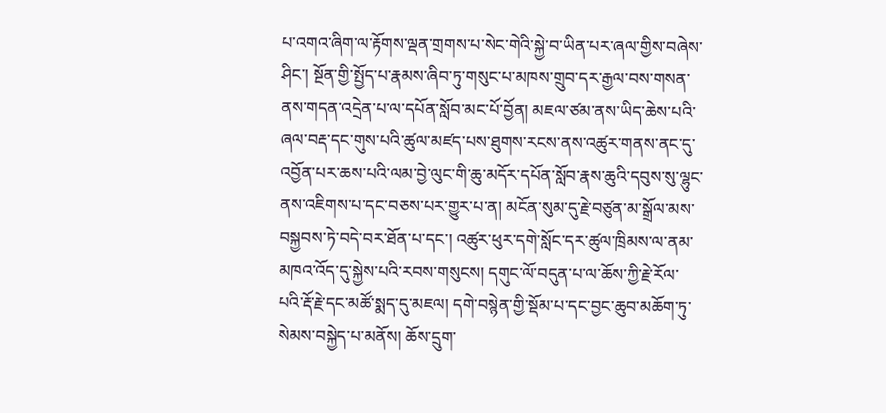པ་འགའ་ཞིག་ལ་རྟོགས་ལྡན་གྲགས་པ་སེང་གེའི་སྐྱེ་བ་ཡིན་པར་ཞལ་གྱིས་བཞེས་ཤིང་། སྔོན་གྱི་སྤྱོད་པ་རྣམས་ཞིབ་ཏུ་གསུང་པ་མཁས་གྲུབ་དར་རྒྱལ་བས་གསན་ནས་གདན་འདྲེན་པ་ལ་དཔོན་སློབ་མང་པོ་བྱོན། མཇལ་ཙམ་ནས་ཡིད་ཆེས་པའི་ཞལ་བརྡ་དང་གུས་པའི་ཚུལ་མཛད་པས་ཐུགས་རངས་ནས་འཚུར་གནས་ནང་དུ་འབྱོན་པར་ཆས་པའི་ལམ་བྱེ་ལུང་གི་ཆུ་མདོར་དཔོན་སློབ་རྣས་ཆུའི་དབུས་སུ་ལྷུང་ནས་འཇིགས་པ་དང་བཅས་པར་གྱུར་པ་ན། མངོན་སུམ་དུ་རྗེ་བཙུན་མ་སྒྲོལ་མས་བསྐྱབས་ཏེ་བདེ་བར་ཐོན་པ་དང་། འཚུར་ཕུར་དགེ་སློང་དར་ཚུལ་ཁྲིམས་ལ་ནམ་མཁའ་འོད་དུ་སྐྱེས་པའི་རབས་གསུངས། དགུང་ལོ་བདུན་པ་ལ་ཆོས་ཀྱི་རྗེ་རོལ་པའི་རྡོ་རྗེ་དང་མཚོ་སྨད་དུ་མཇལ། དགེ་བསྙེན་གྱི་སྡོམ་པ་དང་བྱང་ཆུབ་མཆོག་ཏུ་སེམས་བསྐྱེད་པ་མནོས། ཆོས་དྲུག་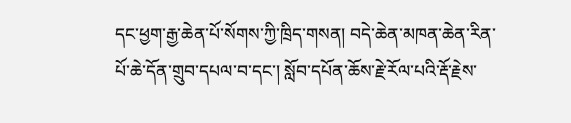དང་ཕྱག་རྒྱ་ཆེན་པོ་སོགས་ཀྱི་ཁྲིད་གསན། བདེ་ཆེན་མཁན་ཆེན་རིན་པོ་ཆེ་དོན་གྲུབ་དཔལ་བ་དང་། སློབ་དཔོན་ཆོས་རྗེ་རོལ་པའི་རྡོ་རྗེས་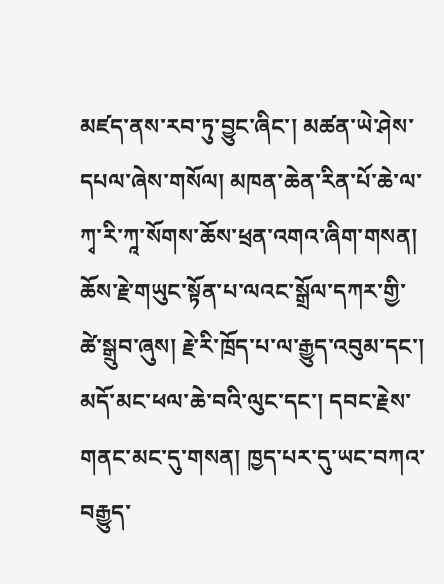མཛད་ནས་རབ་ཏུ་བྱུང་ཞིང་། མཚན་ཡེ་ཤེས་དཔལ་ཞེས་གསོལ། མཁན་ཆེན་རིན་པོ་ཆེ་ལ་ཀྭ་རི་ཀཱ་སོགས་ཆོས་ཕྲན་འགའ་ཞིག་གསན། ཆོས་རྗེ་གཡུང་སྟོན་པ་ལའང་སྒྲོལ་དཀར་གྱི་ཚེ་སྒྲུབ་ཞུས། རྗེ་རི་ཁྲོད་པ་ལ་རྒྱུད་འབུམ་དང་། མདོ་མང་ཕལ་ཆེ་བའི་ལུང་དང་། དབང་རྗེས་གནང་མང་དུ་གསན། ཁྱད་པར་དུ་ཡང་བཀའ་བརྒྱུད་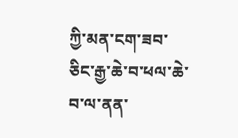ཀྱི་མན་ངག་ཟབ་ཅིང་རྒྱ་ཆེ་བ་ཕལ་ཆེ་བ་ལ་ནན་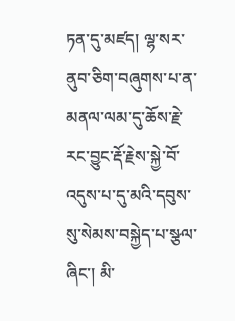ཏན་དུ་མཛད། ལྷ་སར་ནུབ་ཅིག་བཞུགས་པ་ན་མནལ་ལམ་དུ་ཆོས་རྗེ་རང་བྱུང་རྡོ་རྗེས་སྐྱེ་བོ་འདུས་པ་དུ་མའི་དབུས་སུ་སེམས་བསྐྱེད་པ་སྩལ་ཞིང་། མི་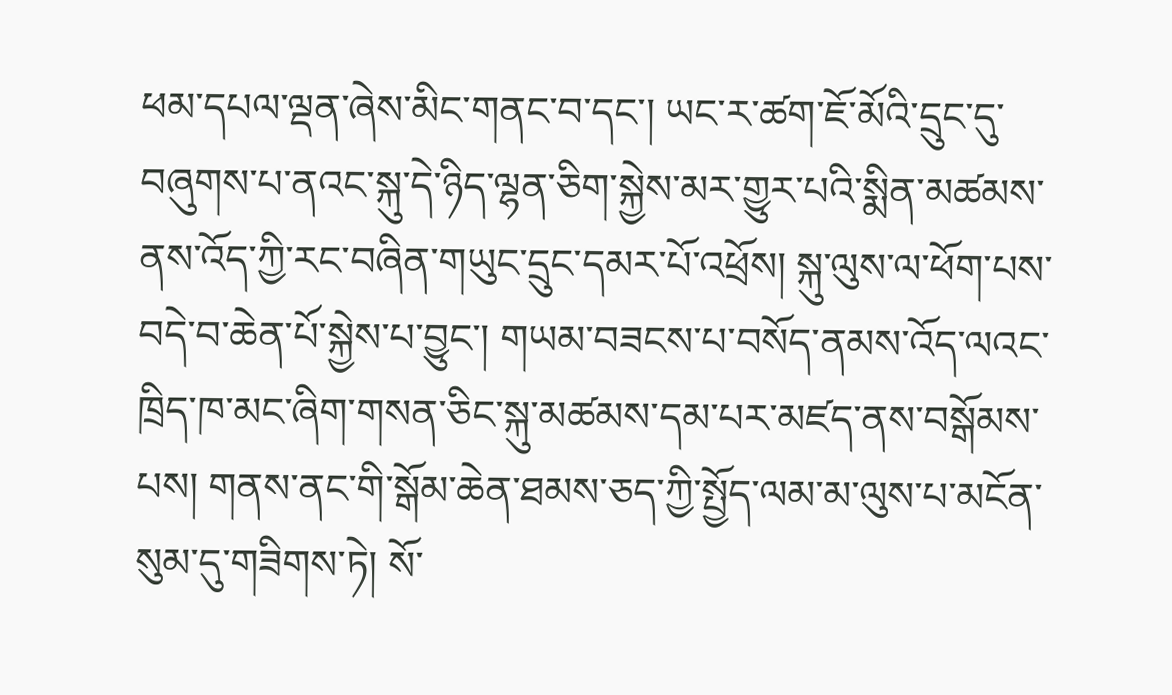ཕམ་དཔལ་ལྡན་ཞེས་མིང་གནང་བ་དང་། ཡང་ར་ཚག་ཇོ་མོའི་དྲུང་དུ་བཞུགས་པ་ནའང་སྐུ་དེ་ཉིད་ལྷན་ཅིག་སྐྱེས་མར་གྱུར་པའི་སྨིན་མཚམས་ནས་འོད་ཀྱི་རང་བཞིན་གཡུང་དྲུང་དམར་པོ་འཕྲོས། སྐུ་ལུས་ལ་ཕོག་པས་བདེ་བ་ཆེན་པོ་སྐྱེས་པ་བྱུང་། གཡམ་བཟངས་པ་བསོད་ནམས་འོད་ལའང་ཁྲིད་ཁ་མང་ཞིག་གསན་ཅིང་སྐུ་མཚམས་དམ་པར་མཛད་ནས་བསྒོམས་པས། གནས་ནང་གི་སྒོམ་ཆེན་ཐམས་ཅད་ཀྱི་སྤྱོད་ལམ་མ་ལུས་པ་མངོན་སུམ་དུ་གཟིགས་ཏེ། སོ་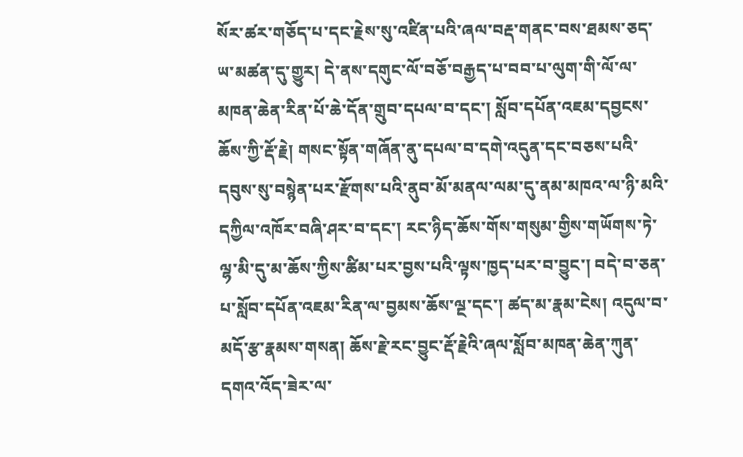སོར་ཚར་གཅོད་པ་དང་རྗེས་སུ་འཛིན་པའི་ཞལ་བརྡ་གནང་བས་ཐམས་ཅད་ཡ་མཚན་དུ་གྱུར། དེ་ནས་དགུང་ལོ་བཅོ་བརྒྱད་པ་བབ་པ་ལུག་གི་ལོ་ལ་མཁན་ཆེན་རིན་པོ་ཆེ་དོན་གྲུབ་དཔལ་བ་དང་། སློབ་དཔོན་འཇམ་དབྱངས་ཆོས་ཀྱི་རྡོ་རྗེ། གསང་སྟོན་གཞོན་ནུ་དཔལ་བ་དགེ་འདུན་དང་བཅས་པའི་དབུས་སུ་བསྙེན་པར་རྫོགས་པའི་ནུབ་མོ་མནལ་ལམ་དུ་ནམ་མཁའ་ལ་ཉི་མའི་དཀྱིལ་འཁོར་བཞི་ཤར་བ་དང་། རང་ཉིད་ཆོས་གོས་གསུམ་གྱིས་གཡོགས་ཏེ་ལྷ་མི་དུ་མ་ཆོས་ཀྱིས་ཚིམ་པར་བྱས་པའི་ལྟས་ཁྱད་པར་བ་བྱུང་། བདེ་བ་ཅན་པ་སློབ་དཔོན་འཇམ་རིན་ལ་བྱམས་ཆོས་ལྔ་དང་། ཚད་མ་རྣམ་ངེས། འདུལ་བ་མདོ་རྩ་རྣམས་གསན། ཆོས་རྗེ་རང་བྱུང་རྡོ་རྗེའི་ཞལ་སློབ་མཁན་ཆེན་ཀུན་དགའ་འོད་ཟེར་ལ་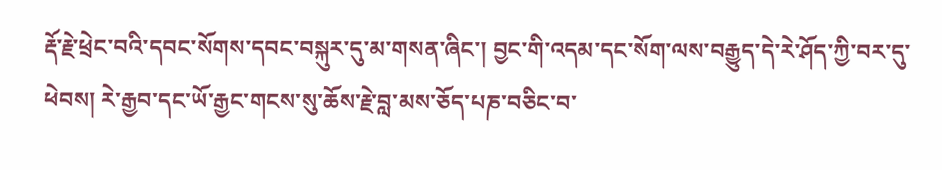རྡོ་རྗེ་ཕྲེང་བའི་དབང་སོགས་དབང་བསྐུར་དུ་མ་གསན་ཞིང་། བྱང་གི་འདམ་དང་སོག་ལས་བརྒྱུད་དེ་རེ་ཤོད་ཀྱི་བར་དུ་ཕེབས། རེ་རྒྱབ་དང་ཡོ་རྒྱང་གངས་སུ་ཆོས་རྗེ་བླ་མས་ཅོད་པཎ་བཅིང་བ་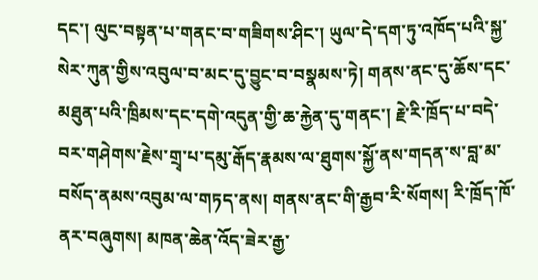དང་། ལུང་བསྟན་པ་གནང་བ་གཟིགས་ཤིང་། ཡུལ་དེ་དག་ཏུ་འཁོད་པའི་སྐྱ་སེར་ཀུན་གྱིས་འབུལ་བ་མང་དུ་བྱུང་བ་བསྣམས་ཏེ། གནས་ནང་དུ་ཆོས་དང་མཐུན་པའི་ཁྲིམས་དང་དགེ་འདུན་གྱི་ཆ་རྐྱེན་དུ་གནང་། རྗེ་རི་ཁྲོད་པ་བདེ་བར་གཤེགས་རྗེས་གྲྭ་པ་དམུ་རྒོད་རྣམས་ལ་ཐུགས་སྐྱོ་ནས་གདན་ས་བླ་མ་བསོད་ནམས་འབུམ་ལ་གཏད་ནས། གནས་ནང་གི་རྒྱབ་རི་སོགས། རི་ཁྲོད་ཁོ་ནར་བཞུགས། མཁན་ཆེན་འོད་ཟེར་རྒྱ་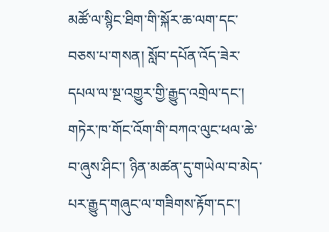མཚོ་ལ་སྙིང་ཐིག་གི་སྐོར་ཆ་ལག་དང་བཅས་པ་གསན། སློབ་དཔོན་འོད་ཟེར་དཔལ་ལ་སྔ་འགྱུར་གྱི་རྒྱུད་འགྲེལ་དང་། གཏེར་ཁ་གོང་འོག་གི་བཀའ་ལུང་ཕལ་ཆེ་བ་ཞུས་ཤིང་། ཉིན་མཚན་དུ་གཡེལ་བ་མེད་པར་རྒྱུད་གཞུང་ལ་གཟིགས་རྟོག་དང་།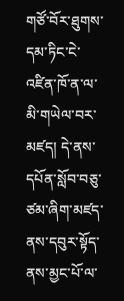གཙོ་བོར་ཐུགས་དམ་ཏིང་ངེ་འཛིན་ཁོ་ན་ལ་མི་གཡེལ་བར་མཛད། དེ་ནས་དཔོན་སློབ་བཅུ་ཙམ་ཞིག་མཛད་ནས་དབུར་སྟོད་ནས་མྱང་པོ་ལ་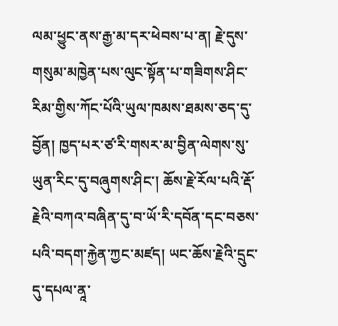ལམ་ཕྱུང་ནས་རྒྱ་མ་དར་ཕེབས་པ་ན། རྗེ་དུས་གསུམ་མཁྱེན་པས་ལུང་སྟོན་པ་གཟིགས་ཤིང་རིམ་གྱིས་ཀོང་པོའི་ཡུལ་ཁམས་ཐམས་ཅད་དུ་བྱོན། ཁྱད་པར་ཙ་རི་གསར་མ་བྱིན་ལེགས་སུ་ཡུན་རིང་དུ་བཞུགས་ཤིང་། ཆོས་རྗེ་རོལ་པའི་རྡོ་རྗེའི་བཀའ་བཞིན་དུ་བ་ཡོ་རི་དབོན་དང་བཅས་པའི་བདག་རྐྱེན་ཀྱང་མཛད། ཡང་ཆོས་རྗེའི་དྲུང་དུ་དཔལ་ནཱ་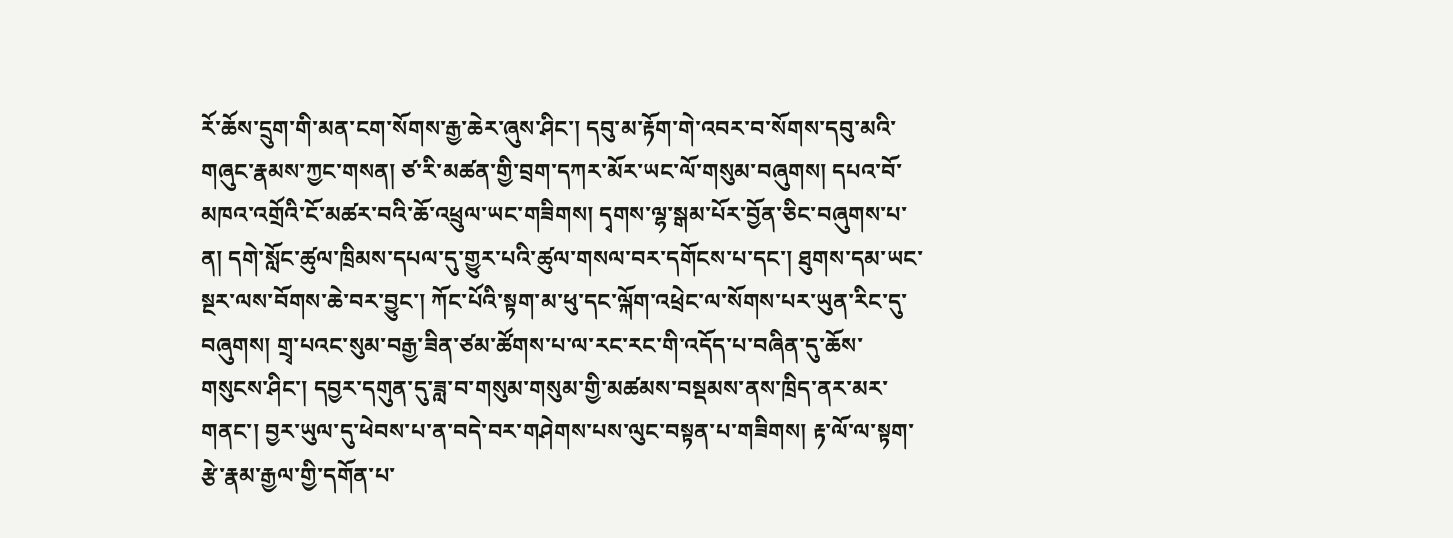རོ་ཆོས་དྲུག་གི་མན་ངག་སོགས་རྒྱ་ཆེར་ཞུས་ཤིང་། དབུ་མ་རྟོག་གེ་འབར་བ་སོགས་དབུ་མའི་གཞུང་རྣམས་ཀྱང་གསན། ཙ་རི་མཚན་གྱི་བྲག་དཀར་མོར་ཡང་ལོ་གསུམ་བཞུགས། དཔའ་བོ་མཁའ་འགྲོའི་ངོ་མཚར་བའི་ཆོ་འཕྲུལ་ཡང་གཟིགས། དྭགས་ལྷ་སྒམ་པོར་བྱོན་ཅིང་བཞུགས་པ་ན། དགེ་སློང་ཚུལ་ཁྲིམས་དཔལ་དུ་གྱུར་པའི་ཚུལ་གསལ་བར་དགོངས་པ་དང་། ཐུགས་དམ་ཡང་སྔར་ལས་བོགས་ཆེ་བར་བྱུང་། ཀོང་པོའི་སྟག་མ་ཕུ་དང་ལྐོག་འཕྲེང་ལ་སོགས་པར་ཡུན་རིང་དུ་བཞུགས། གྲྭ་པའང་སུམ་བརྒྱ་ཟིན་ཙམ་ཚོགས་པ་ལ་རང་རང་གི་འདོད་པ་བཞིན་དུ་ཆོས་གསུངས་ཤིང་། དབྱར་དགུན་དུ་ཟླ་བ་གསུམ་གསུམ་གྱི་མཚམས་བསྡམས་ནས་ཁྲིད་ནར་མར་གནང་། བྱར་ཡུལ་དུ་ཕེབས་པ་ན་བདེ་བར་གཤེགས་པས་ལུང་བསྟན་པ་གཟིགས། རྟ་ལོ་ལ་སྟག་རྩེ་རྣམ་རྒྱལ་གྱི་དགོན་པ་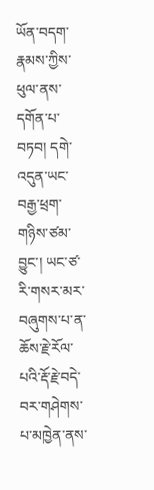ཡོན་བདག་རྣམས་ཀྱིས་ཕུལ་ནས་དགོན་པ་བཏབ། དགེ་འདུན་ཡང་བརྒྱ་ཕྲག་གཉིས་ཙམ་བྱུང་། ཡང་ཙ་རི་གསར་མར་བཞུགས་པ་ན་ཆོས་རྗེ་རོལ་པའི་རྡོ་རྗེ་བདེ་བར་གཤེགས་པ་མཁྱེན་ནས་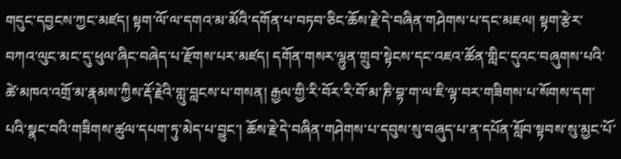གདུང་དབྱངས་ཀྱང་མཛད། སྟག་ལོ་ལ་དགའ་མ་མོའི་དགོན་པ་བཏབ་ཅིང་ཆོས་རྗེ་དེ་བཞིན་གཤེགས་པ་དང་མཇལ། སྟག་རྩེར་བཀའ་ལུང་མང་དུ་ཕུལ་ཞིང་བཞེད་པ་རྫོགས་པར་མཛད། དགོན་གསར་ལྷུན་གྲུབ་སྟེངས་དང་འཇའ་ཚོན་གླིང་དུའང་བཞུགས་པའི་ཚེ་མཁའ་འགྲོ་མ་རྣམས་ཀྱིས་རྡོ་རྗེའི་གླུ་བླངས་པ་གསན། རྒྱལ་གྱི་རི་བོར་རི་བོ་མ་ཎི་བྷ་ག་ལ་ཇི་ལྟ་བར་གཟིགས་པ་སོགས་དག་པའི་སྣང་བའི་གཟིགས་ཚུལ་དཔག་ཏུ་མེད་པ་བྱུང་། ཆོས་རྗེ་དེ་བཞིན་གཤེགས་པ་དབུས་སུ་བཞུད་པ་ན་དཔོན་སློབ་སྟབས་སུ་མྱང་པོ་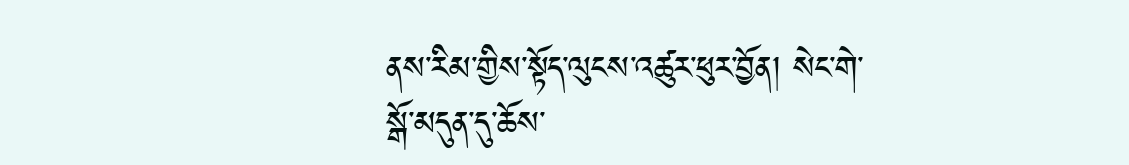ནས་རིམ་གྱིས་སྟོད་ལུངས་འཚུར་ཕུར་བྱོན། སེང་གེ་སྒོ་མདུན་དུ་ཆོས་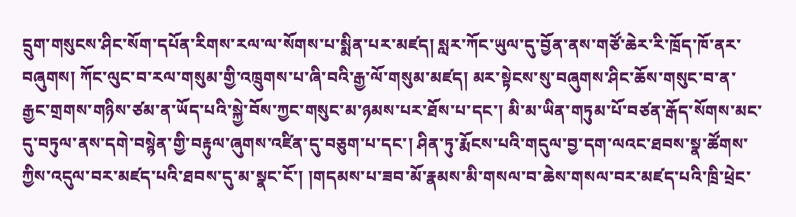དྲུག་གསུངས་ཤིང་སོག་དཔོན་རིགས་རལ་ལ་སོགས་པ་སྨིན་པར་མཛད། སླར་ཀོང་ཡུལ་དུ་བྱོན་ནས་གཙོ་ཆེར་རི་ཁྲོད་ཁོ་ནར་བཞུགས། ཀོང་ལུང་བ་རལ་གསུམ་གྱི་འཁྲུགས་པ་ཞི་བའི་རྒྱ་ལོ་གསུམ་མཛད། མར་སྟེངས་སུ་བཞུགས་ཤིང་ཆོས་གསུང་བ་ན་རྒྱང་གྲགས་གཉིས་ཙམ་ན་ཡོད་པའི་སྐྱེ་བོས་ཀྱང་གསུང་མ་ཉམས་པར་ཐོས་པ་དང་། མི་མ་ཡིན་གཏུམ་པོ་བཙན་རྒོད་སོགས་མང་དུ་བཏུལ་ནས་དགེ་བསྙེན་གྱི་བརྟུལ་ཞུགས་འཛིན་དུ་བཅུག་པ་དང་། ཤིན་ཏུ་རྨོངས་པའི་གདུལ་བྱ་དག་ལའང་ཐབས་སྣ་ཚོགས་ཀྱིས་འདུལ་བར་མཛད་པའི་ཐབས་དུ་མ་སྣང་ངོ་། །གདམས་པ་ཟབ་མོ་རྣམས་མི་གསལ་བ་ཆེས་གསལ་བར་མཛད་པའི་ཁྲི་ཕྲེང་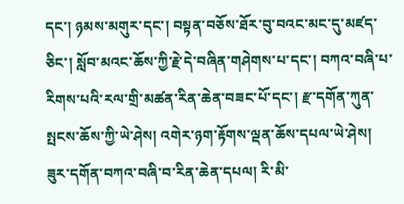དང་། ཉམས་མགུར་དང་། བསྟན་བཅོས་ཐོར་བུ་བའང་མང་དུ་མཛད་ཅིང་། སློབ་མའང་ཆོས་ཀྱི་རྗེ་དེ་བཞིན་གཤེགས་པ་དང་། བཀའ་བཞི་པ་རིགས་པའི་རལ་གྲི་མཚན་རིན་ཆེན་བཟང་པོ་དང་། རྫ་དགོན་ཀུན་སྤངས་ཆོས་ཀྱི་ཡེ་ཤེས། འགེར་ཉག་རྟོགས་ལྡན་ཆོས་དཔལ་ཡེ་ཤེས། ཟུར་དགོན་བཀའ་བཞི་བ་རིན་ཆེན་དཔལ། རི་མི་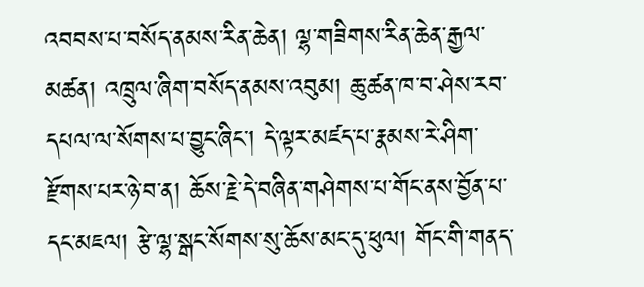འབབས་པ་བསོད་ནམས་རིན་ཆེན། ལྷ་གཟིགས་རིན་ཆེན་རྒྱལ་མཚན། འཁྲུལ་ཞིག་བསོད་ནམས་འབུམ། ཆུ་ཚན་ཁ་བ་ཤེས་རབ་དཔལ་ལ་སོགས་པ་བྱུང་ཞིང་། དེ་ལྟར་མཛད་པ་རྣམས་རེ་ཤིག་རྫོགས་པར་ཉེ་བ་ན། ཆོས་རྗེ་དེ་བཞིན་གཤེགས་པ་གོང་ནས་བྱོན་པ་དང་མཇལ། རྩེ་ལྷ་སྒང་སོགས་སུ་ཆོས་མང་དུ་ཕུལ། གོང་གི་གནད་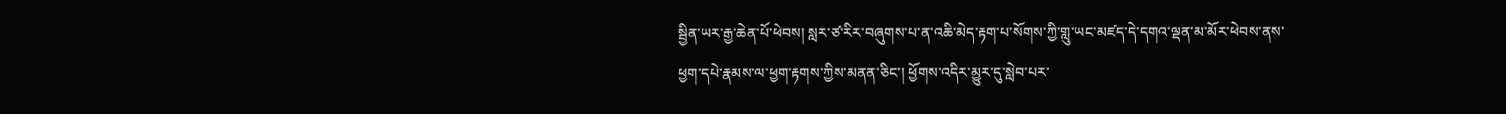སྦྱིན་ཡར་རྒྱ་ཆེན་པོ་ཕེབས། སླར་ཙ་རིར་བཞུགས་པ་ན་འཆི་མེད་རྟག་པ་སོགས་ཀྱི་གླུ་ཡང་མཛད་དེ་དགའ་ལྡན་མ་མོར་ཕེབས་ནས་ཕྱག་དཔེ་རྣམས་ལ་ཕྱག་རྟགས་ཀྱིས་མནན་ཅིང་། ཕྱོགས་འདིར་མྱུར་དུ་སླེབ་པར་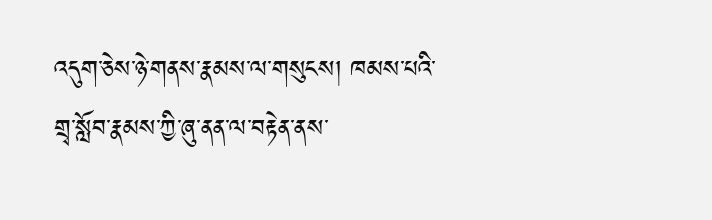འདུག་ཅེས་ཉེ་གནས་རྣམས་ལ་གསུངས། ཁམས་པའི་གྲྭ་སློབ་རྣམས་ཀྱི་ཞུ་ནན་ལ་བརྟེན་ནས་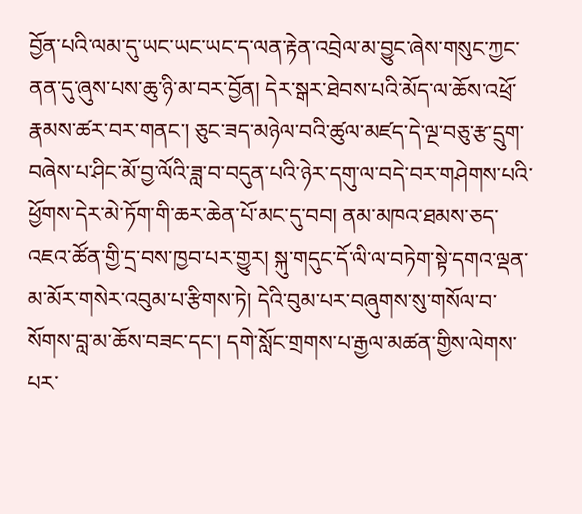བྱོན་པའི་ལམ་དུ་ཡང་ཡང་ཡང་ད་ལན་རྟེན་འབྲེལ་མ་བྱུང་ཞེས་གསུང་ཀྱང་ནན་དུ་ཞུས་པས་ཆུ་ཉི་མ་བར་བྱོན། དེར་སྒར་ཐེབས་པའི་མོད་ལ་ཆོས་འཕྲོ་རྣམས་ཚར་བར་གནང་། ཅུང་ཟད་མཉེལ་བའི་ཚུལ་མཛད་དེ་ལྔ་བཅུ་རྩ་དྲུག་བཞེས་པ་ཤིང་མོ་བྱ་ལོའི་ཟླ་བ་བདུན་པའི་ཉེར་དགུ་ལ་བདེ་བར་གཤེགས་པའི་ཕྱོགས་དེར་མེ་ཏོག་གི་ཆར་ཆེན་པོ་མང་དུ་བབ། ནམ་མཁའ་ཐམས་ཅད་འཇའ་ཚོན་གྱི་དྲ་བས་ཁྱབ་པར་གྱུར། སྐུ་གདུང་དོ་ལི་ལ་བཏེག་སྟེ་དགའ་ལྡན་མ་མོར་གསེར་འབུམ་པ་རྩིགས་ཏེ། དེའི་བུམ་པར་བཞུགས་སུ་གསོལ་བ་སོགས་བླ་མ་ཆོས་བཟང་དང་། དགེ་སློང་གྲགས་པ་རྒྱལ་མཚན་གྱིས་ལེགས་པར་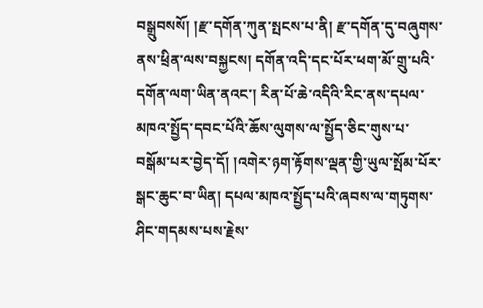བསྒྲུབསསོ། །རྫ་དགོན་ཀུན་སྤངས་པ་ནི། རྫ་དགོན་དུ་བཞུགས་ནས་ཕྲིན་ལས་བསྐྱངས། དགོན་འདི་དང་པོར་ཕག་མོ་གྲུ་པའི་དགོན་ལག་ཡིན་ནའང་། རིན་པོ་ཆེ་འདིའི་རིང་ནས་དཔལ་མཁའ་སྤྱོད་དབང་པོའི་ཆོས་ལུགས་ལ་སྤྱོད་ཅིང་གུས་པ་བསྒོམ་པར་བྱེད་དོ། །འགེར་ཉག་རྟོགས་ལྡན་གྱི་ཡུལ་སྤོམ་པོར་སྒང་ཆུང་བ་ཡིན། དཔལ་མཁའ་སྤྱོད་པའི་ཞབས་ལ་གཏུགས་ཤིང་གདམས་པས་རྗེས་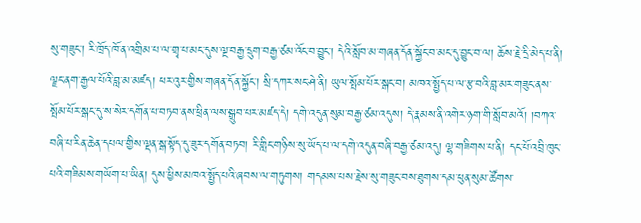སུ་གཟུང་། རི་ཁྲོད་ཁོ་ན་འགྲིམ་པ་ལ་གྲྭ་པ་མང་དུས་ལྔ་བརྒྱ་དྲུག་བརྒྱ་ཙམ་འོང་བ་བྱུང་། དེའི་སློབ་མ་གཞན་དོན་སྐྱོང་བ་མང་དུ་བྱུང་བ་ལ། ཆོས་རྗེ་དྲི་མེད་པ་ནི། ལྗང་ནག་རྒྱལ་པོའི་བླ་མ་མཛད། ཕར་འུར་གྱིས་གཞན་དོན་སྐྱོང་། སྲི་དཀར་སང་ཤེ་ནི། ཡུལ་སྤོམ་པོར་སྒང་བ། མཁའ་སྤྱོད་པ་ལ་རྩ་བའི་བླ་མར་གཟུང་ནས་སྤོམ་པོར་སྒང་དུ་ས་སེར་དགོན་པ་བཏབ་ནས་ཕྲིན་ལས་སྒྲུབ་པར་མཛད་དེ། དགེ་འདུན་སུམ་བརྒྱ་ཙམ་འདུས། དེ་རྣམས་ནི་འགེར་ཉག་གི་སློབ་མའོ། །བཀའ་བཞི་པ་རིན་ཆེན་དཔལ་གྱིས་ལྡན་སྒ་སྟོད་དུ་ཟུར་དགོན་བཏབ། རི་གླིང་གཉིས་སུ་ཡོད་པ་ལ་དགེ་འདུན་བཞི་བརྒྱ་ཙམ་འདུ། ལྷ་གཟིགས་པ་ནི། དང་པོ་འབྲི་ཁུང་པའི་གཟིམས་གཡོག་པ་ཡིན། དུས་ཕྱིས་མཁའ་སྤྱོད་པའི་ཞབས་ལ་གཏུགས། གདམས་པས་རྗེས་སུ་གཟུང་བས་ཐུགས་དམ་ཕུན་སུམ་ཚོགས་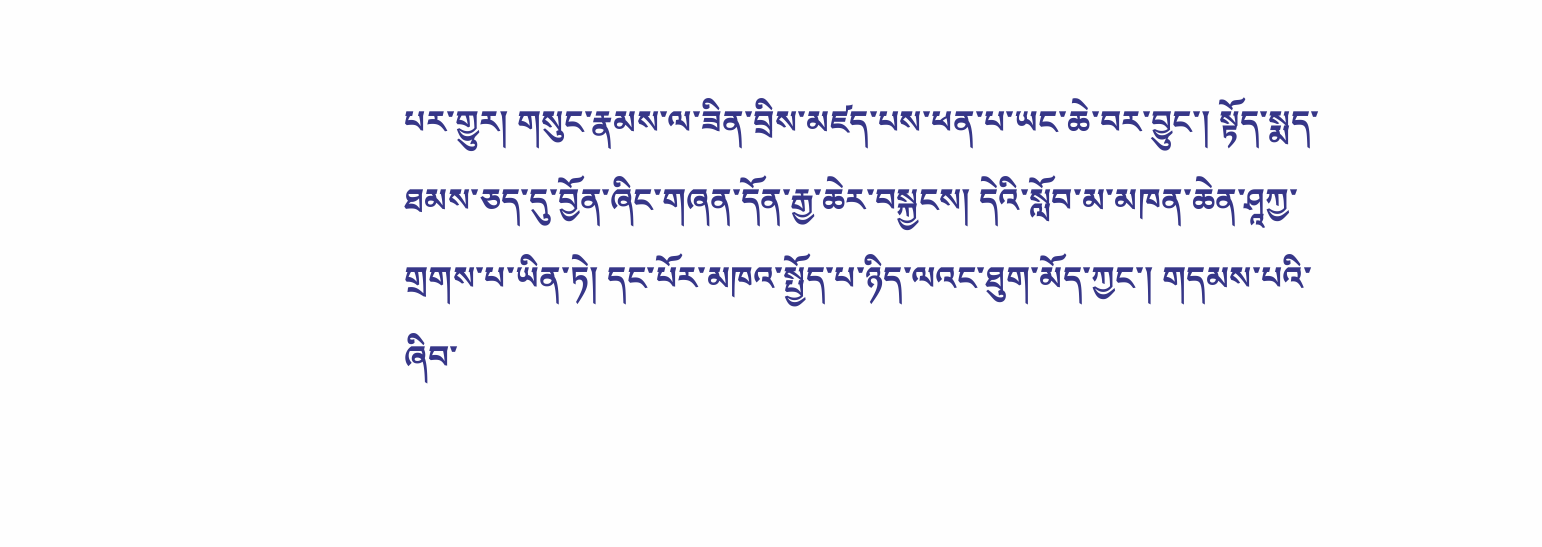པར་གྱུར། གསུང་རྣམས་ལ་ཟིན་བྲིས་མཛད་པས་ཕན་པ་ཡང་ཆེ་བར་བྱུང་། སྟོད་སྨད་ཐམས་ཅད་དུ་བྱོན་ཞིང་གཞན་དོན་རྒྱ་ཆེར་བསྐྱངས། དེའི་སློབ་མ་མཁན་ཆེན་ཤཱཀྱ་གྲགས་པ་ཡིན་ཏེ། དང་པོར་མཁའ་སྤྱོད་པ་ཉིད་ལའང་ཐུག་མོད་ཀྱང་། གདམས་པའི་ཞིབ་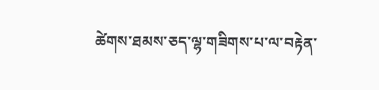ཚེགས་ཐམས་ཅད་ལྷ་གཟིགས་པ་ལ་བརྟེན་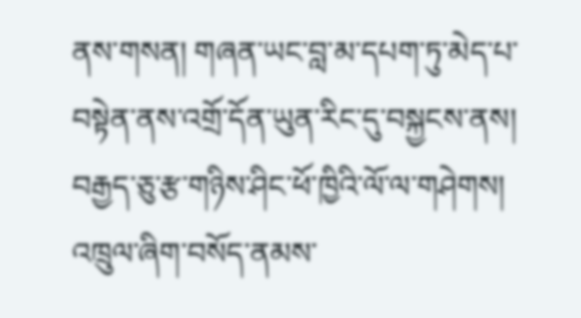ནས་གསན། གཞན་ཡང་བླ་མ་དཔག་ཏུ་མེད་པ་བསྟེན་ནས་འགྲོ་དོན་ཡུན་རིང་དུ་བསྐྱངས་ནས། བརྒྱད་ཅུ་རྩ་གཉིས་ཤིང་ཕོ་ཁྱིའི་ལོ་ལ་གཤེགས། འཁྲུལ་ཞིག་བསོད་ནམས་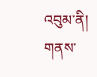འབུམ་ནི། གནས་